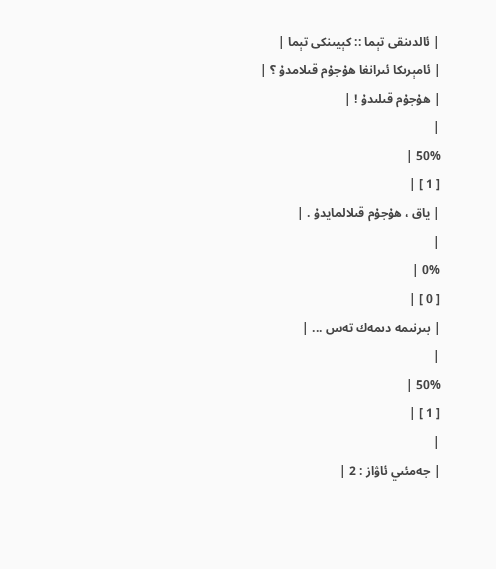| ئالدىنقى تېما :: كېيىنكى تېما |
| ئامېرىكا ئىرانغا ھۇجۇم قىلامدۇ ؟ |
| ھۇجۇم قىلىدۇ ! |
|
50% |
[ 1 ] |
| ياق ، ھۇجۇم قىلالمايدۇ . |
|
0% |
[ 0 ] |
| بىرنىمە دىمەك تەس ... |
|
50% |
[ 1 ] |
|
| جەمئىي ئاۋاز : 2 |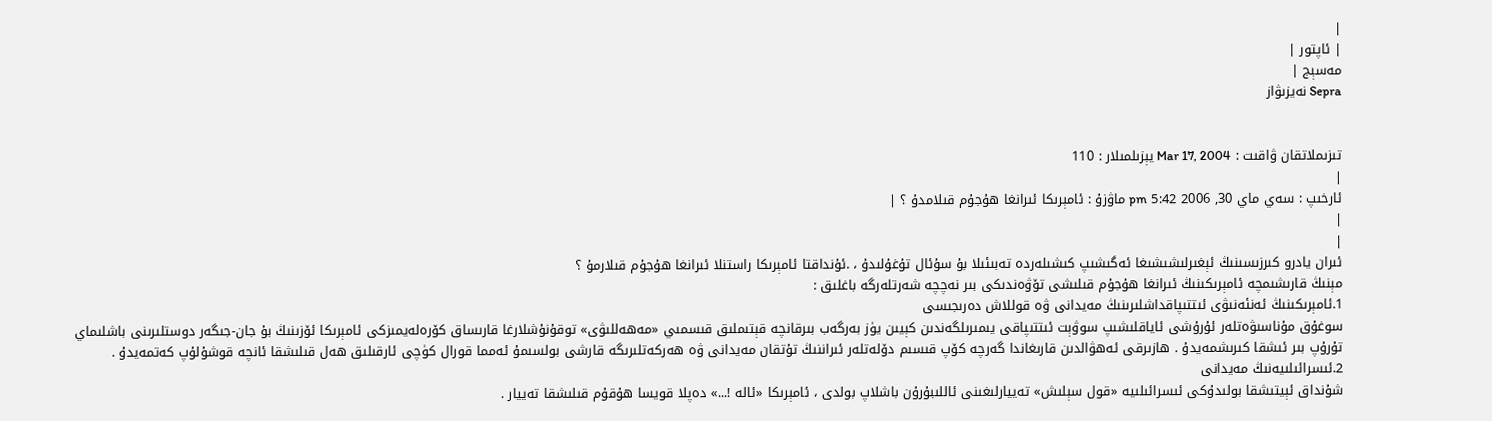|
| ئاپتور |
مەسېج |
Sepra نەيزىۋاز


تىزىملاتقان ۋاقىت : Mar 17, 2004 يېزىلمىلار : 110
|
ئارخىپ : سەي ماي 30, 2006 5:42 pm ماۋزۇ : ئامېرىكا ئىرانغا ھۇجۇم قىلامدۇ ؟ |
|
|
ئىران يادرو كىرزىسىنىڭ ئېغىرلىشىشىغا ئەگىشىپ كىشىلەردە تەبىئىلا بۇ سۇئال تۇغۇلىدۇ ، .ئۇنداقتا ئامېرىكا راستنلا ئىرانغا ھۇجۇم قىلارمۇ ؟
مېنىڭ قارىشىمچە ئامېرىكىنىڭ ئىرانغا ھۇجۇم قىلىشى تۆۋەندىكى بىر نەچچە شەرتلەرگە باغلىق :
1.ئامېرىكىنىڭ ئەنئەنىۋى ئىتتىپاقداشلىرىنىڭ مەيدانى ۋە قوللاش دەرىجىسى
سوغۇق مۇناسىۋەتلەر ئۇرۇشى ئاياقلىشىپ سوۋېت ئىتتىپاقى يىمىرىلگەندىن كېيىن يۈز بەرگەب بىرقانچە قېتىملىق قىسمىي «مەھەللىۋى» توقۇنۇشلارغا قارىساق كۆرەلەيمىزكى ئامېرىكا ئۆزىنىڭ بۇ جان-جىگەر دوستلىرىنى باشلىماي تۇرۇپ بىر ئىشقا كىرىشمەيدۇ . ھازىرقى ئەھۋالدىن قارىغاندا گەرچە كۆپ قىسىم دۆلەتلەر ئىراننىڭ تۇتقان مەيدانى ۋە ھەركەتلىرىگە قارشى بولسىمۇ ئەمما قورال كۈچى ئارقىلىق ھەل قىلىشقا ئانچە قوشۇلۇپ كەتمەيدۇ .
2.ئىسرائىلىيەنىڭ مەيدانى
شۇنداق ئېيتىشقا بولىدۇكى ئىسرائىلىيە «قول سېلىش» تەييارلىغىنى ئاللىبۇرۇن باشلاپ بولدى ، ئامېرىكا «ئالە !...» دەپلا قويسا ھۇقۇم قىلىشقا تەييار .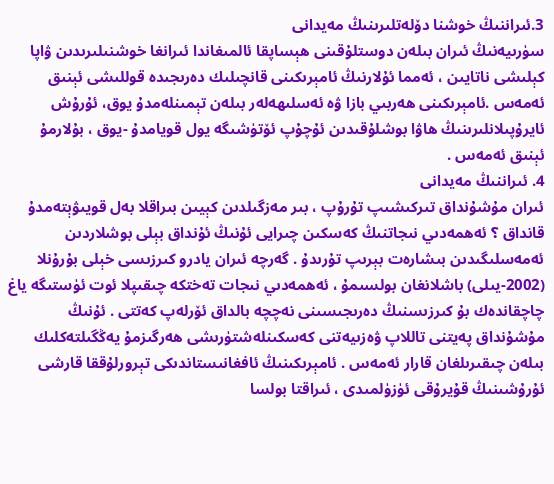3.ئىراننىڭ خوشنا دۆلەتلىرىنىڭ مەيدانى
سۈرىيەنىڭ ئىران بىلەن دوستلۇقىنى ھېساپقا ئالمىغاندا ئىرانغا خوشنىلىرىدىن ۋاپا كېلىشى ناتايىن ، ئەمما ئۇلارنىڭ ئامېرىكىنى قانچىلىك دەرىجىدە قوللىشى ئېنىق ئەمەس .ئامېرىكىنى ھەربىي بازا ۋە ئەسلىھەلەر بىلەن تېمىنلەمدۇ يوق، ئۇرۇش ئايرۇپىلانلىرىنىڭ ھاۋا بوشلۇقىدىن ئۇچۇپ ئۆتۈشىگە يول قويامدۇ -يوق ، بۇلارمۇ ئېنىق ئەمەس .
4. ئىراننىڭ مەيدانى
ئىران مۇشۇنداق تىركىشىپ تۇرۇپ ، بىر مەزگىلدىن كېيىن بىراقلا بەل قويىۋېتەمدۇ قانداق ؟ ئەھمەدىي نىجاتنىڭ كەسكىن چىرايى ئۇنىڭ ئۇنداق بېلى بوشلاردىن ئەمەسلىگىدىن بىشارەت بېرىپ تۇرىدۇ . گەرچە ئىران يادرو كىرزىسى خېلى بۇرۇنلا (2002-يىلى) باشلانغان بولسىمۇ ، ئەھمەدىي نىجات تەختكە چىقىپلا ئوت ئۈستىگە ياغ چاچقاندەك بۇ كىرزىسنىڭ دەرىجىسىنى نەچچە بالداق ئۆرلەپ كەتتى . ئۇنىڭ مۇشۇنداق پەيتنى تاللاپ ۋەزىيەتنى كەسكىنلەشتۈرىشى ھەرگىزمۇ يەڭگىلتەكلىك بىلەن چىقىرىلغان قارار ئەمەس . ئامېرىكىنىڭ ئافغانىستاندىكى تېرورلۇققا قارشى ئۇرۇشىنىڭ قۇيرۇقى ئۈزۈلمىدى ، ئىراقتا بولسا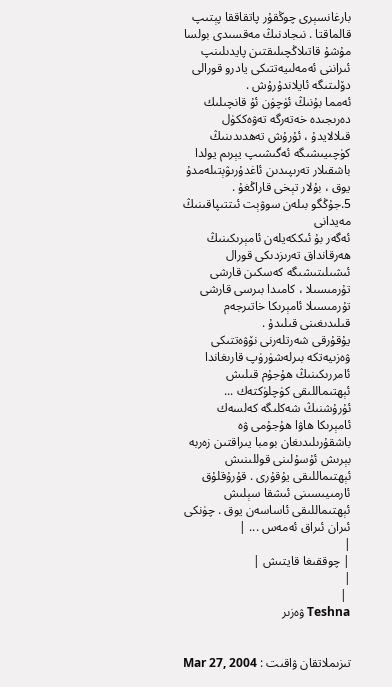بارغانسېرى چوڭقۇر پاتقاققا پېتىپ قالماقتا . نىجادنىڭ مەقسىدى بولسا مۇشۇ قاتىلاڭچىلىقتىن پايدىلىنپ ئىراننى ئەمەلىيەتتىكى يادرو قورالى دۆلىتىگە ئايلاندۇرۇش .
ئەمما بۇنىڭ ئۈچۈن ئۇ قانچىلىك دەرىجىدە خەتەرگە تەۋەككۈل قىلالايدۇ ، ئۇرۇش تەھدىدىنىڭ كۈچىيىشىگە ئەگىشىپ يېرىم يولدا باشقىلار تەرىپىدىن ئاغدۇرىۋېتىلەمدۇ يوق ، بۇلار تېخى قاراڭغۇ .
5.جۇڭگو بىلەن سوۋېت ئىتتىپاقىنىڭ مەيدانى
ئەگەر بۇ ئىككەيلەن ئامېرىكىنىڭ ھەرقانداق تەرىزدىكى قورال ئىشىلىتىشىگە كەسكىن قارشى تۇرمىسىلا ، كامىدا بىرسى قارشى تۇرمىسىلا ئامېرىكا خاتىرجەم قىلىدىغىنى قىلىدۇ .
يۇقۇرقى شەرتلەرنى نۆۋەتتىكى ۋەزىيەتكە بىرلەشۈرۈپ قارىغاندا ئامررىكىنىڭ ھۇجۇم قىلىش ئېھتىماللىقى كۈچلۈكتەك ... ئۇرۇشنىڭ شەكلىگە كەلسەك ئامېرىكا ھاۋا ھۇجۇمى ۋە باشقۇرىلىدىغان بومبا يىراقتىن زەربە بېرىش ئۇسۇلىنى قوللىنىش ئېھتىماللىقى يۇقۇرى . قۇرۇقلۇق ئارمىيىسىنى ئىشقا سېلىش ئېھتىماللىقى ئاساسەن يوق . چۈنكى ئىران ئىراق ئەمەس ... |
|
| چوققىغا قايتىش |
|
 |
Teshna ۋەزىر


تىزىملاتقان ۋاقىت : Mar 27, 2004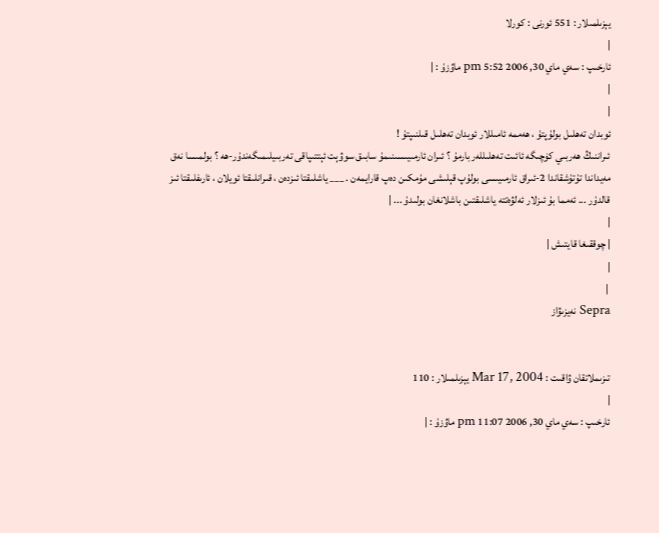يېزىلمىلار : 551 ئورنى : كورلا
|
ئارخىپ : سەي ماي 30, 2006 5:52 pm ماۋزۇ : |
|
|
ئوبدان تەھلىل بولۇپتۇ ، ھەممە ئامىللار ئوبدان تەھلىل قىلنىپتۇ !
ئىراننىڭ ھەربىي كۈچىگە ئائىت تەھلىللەر بارمۇ ؟ ئىران ئارمىيىسىنىمۇ سابىق سوۋېت ئېتتىپاقى تەربىيلىمىگەندۇر-ھە ؟ بولمىسا نەق مەيداندا تۇتۇشقاندا 2-ئىراق ئارمىيىسى بولۇپ قېلىشى مۇمكىن دەپ قارايمەن . ___ ياشلىقتا ئىزدەن ، قىرانلىقتا ئويلان ، ئارىفلىقتا ئىز قالدۇر ... ئەمما بۇ ئىزلار ئەلۋەتتە ياشلىقتىن باشلانغان بولىدۇ ... |
|
| چوققىغا قايتىش |
|
 |
Sepra نەيزىۋاز


تىزىملاتقان ۋاقىت : Mar 17, 2004 يېزىلمىلار : 110
|
ئارخىپ : سەي ماي 30, 2006 11:07 pm ماۋزۇ : |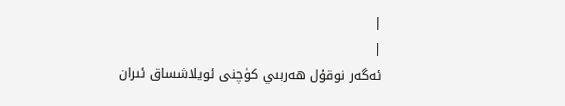|
|
ئەگەر نوقۇل ھەربىي كۈچنى ئويلاشساق ئىران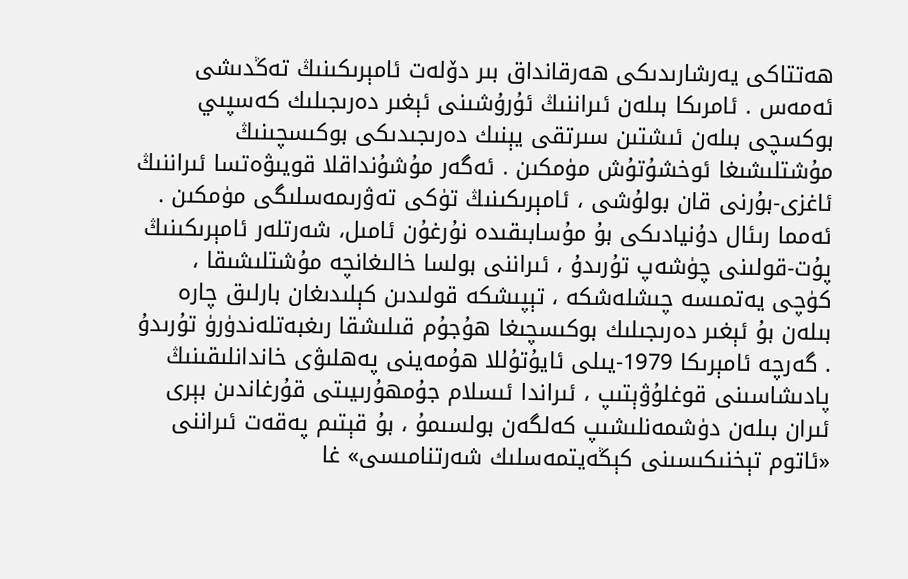ھەتتاكى يەرشارىدىكى ھەرقانداق بىر دۆلەت ئامېرىكىنىڭ تەڭدىشى ئەمەس . ئامرىكا بىلەن ئىراننىڭ ئۇرۇشىنى ئېغىر دەرىجىلىك كەسپىي بوكسچى بىلەن ئىشتىن سىرتقى يېنىك دەرىجىدىكى بوكىسچىنىڭ مۇشتلىشىغا ئوخشۇتۇش مۈمكىن . ئەگەر مۇشۇنداقلا قويىۋەتسا ئىراننىڭ ئاغزى-بۇرنى قان بولۇشى ، ئامېرىكىنىڭ تۈكى تەۋرىمەسلىگى مۈمكىن . ئەمما رىئال دۇنيادىكى بۇ مۇسابىقىدە نۇرغۇن ئامىل، شەرتلەر ئامېرىكىنىڭ پۇت-قولىنى چۈشەپ تۇرىدۇ ، ئىراننى بولسا خالىغانچە مۇشتلىشىقا ، كۈچى يەتمىسە چىشلەشكە ، تېپىشكە قولىدىن كېلىدىغان بارلىق چارە بىلەن بۇ ئېغىر دەرىجىلىك بوكىسچىغا ھۇجۇم قىلىشقا رىغبەتلەندۈرۈ تۇرىدۇ . گەرچە ئامېرىكا 1979-يىلى ئايۇتۇللا ھۇمەينى پەھلىۋى خاندانلىقىنىڭ پادىشاسىنى قوغلۇۋېتىپ ، ئىراندا ئىسلام جۇمھۇرىيىتى قۇرغاندىن بېرى ئىران بىلەن دۈشمەنلىشىپ كەلگەن بولسىمۇ ، بۇ قېتىم پەقەت ئىراننى «ئاتوم تېخنىكىسىنى كېڭەيتمەسلىك شەرتنامىسى» غا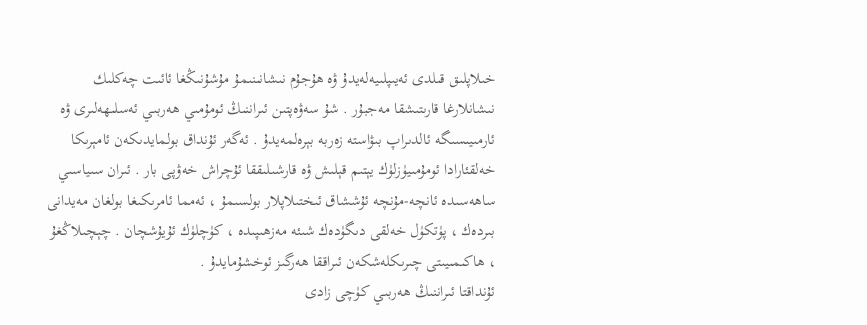خىلاپلىق قىلدى ئەيىپلىيەلەيدۇ ۋە ھۇجۇم نىشانىنىمۇ مۇشۇنىڭغا ئائىت چەكلىك نىشانلارغا قارىتىشقا مەجبۇر . شۇ سەۋەپتىن ئىراننىڭ ئومۇمىي ھەربىي ئەسلىھەلىرى ۋە ئارمىيىسىگە ئالدىراپ بىۋاستە زەربە بېرەلمەيدۇ . ئەگەر ئۇنداق بولمايدىكەن ئامېرىكا خەلقئارادا ئومۇمىيۈزلۈك يېتىم قېلىش ۋە قارشىلىققا ئۇچراش خەۋپى بار . ئىران سىياسىي ساھەسىدە ئانچە-مۇنچە ئۇششاق ئىختىلاپلار بولسىمۇ ، ئەمما ئامرىكىغا بولغان مەيدانى بىردەك ، پۈتكۈل خەلقى دىگۈدەك شىئە مەزھىپىدە ، كۈچلۈك ئۇيۇشچان . چېچىلاڭغۇ ، ھاكىمىيىتى چىرىكلەشكەن ئىراققا ھەرگىز ئوخشۇمايدۇ .
ئۇنداقتا ئىراننىڭ ھەربىي كۈچى زادى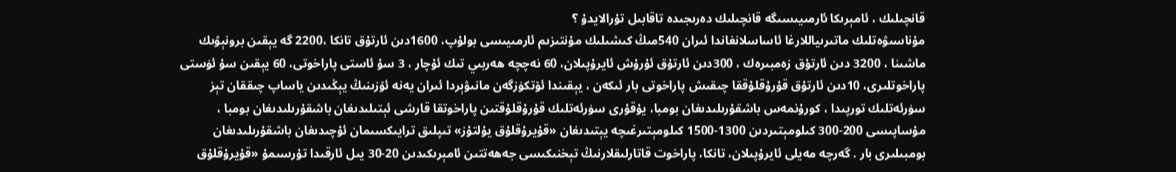قانچىلىك ، ئامېرىكا ئارمىيىسىگە قانچىلىك دەرىجىدە تاقابىل تۇرالايدۇ ؟
مۇناسىۋەتلىك ماتىرىياللارغا ئاساسلانغاندا ئىران 540مىڭ كىشىلىك مۇنتىزىم ئارمىيىسى بولۇپ، 1600دىن ئارتۇق تانكا ،2200 گە يېقىن برونېۋىك ماشىنا ، 3200 دىن ئارتۇق زەمبىرەك ، 300دىن ئارتۇق ئۇرۇش ئايرۇپىلان، 60 نەچچە ھەربىي تىك ئۇچار ، 3 سۇ ئاستى پاراخوتى، 60 يېقىن سۇ ئۈستى پاراخوتلىرى، 10دىن ئارتۇق قۇرۇقلۇققا چىقىش پاراخوتى بار ئىكەن ، يېقىندا ئۆتكۈزگەن مانىۋېردا ئىران يەنە ئۆزىنىڭ يېڭىدىن ياساپ چىققان تېز سۈرئەتلىك تورپىدا ، كورۇنمەس باشقۇرىلىدىغان بومبا، يۇقۇرى سۈرئەتلىك قۇرۇقلۇقتىن پاراخوتقا قارشى ئېتىلىدىغان باشقۇرىلىدىغان بومبا ، مۇساپىسى 200-300 كىلومېتىردىن 1300-1500 كىلومېتىرغىچە يېتىدىغان «قۇيرۇقلۇق يۇلتۇز» تىپلىق ترايىكسىمان ئۇچىدىغان باشقۇرىلىدىغان بومبىلىرى بار . گەرچە مەيلى ئايرۇپىلان، تانكا، پاراخوت قاتارلىقلارنىڭ تېخنىكىسى جەھەتتىن ئامېرىكىدىن 20-30 يىل ئارقىدا تۇرسىمۇ «قۇيرۇقلۇق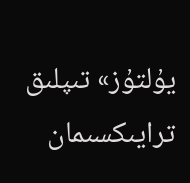يۇلتۇز» تىپلىق ترايىكسىمان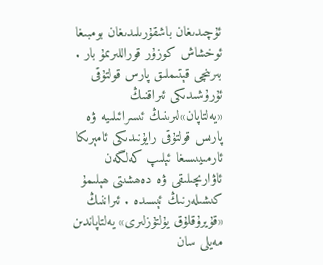ئۇچىدىغان باشقۇرىلىدىغان بومبىغا ئوخشاش كوزۇر قوراللىرىمۇ بار . بىرىنچى قېتىملىق پارس قولتۇقى ئۇرۇشىدىكى ئىراقنىڭ «يەلتاپان»لىرىنىڭ ئىسرائىلىيە ۋە پارىس قولتۇقى رايۇنىدىكى ئامېرىكا ئارمىيىسىغا ئېلىپ كەلگەن ئاۋارىچىلىقى ۋە دەھشىتى ھېلىمۇ كىشىلەرنىڭ ئېسىدە . ئىراننىڭ «قۇيرۇقلۇق يۇلتۇزلىرى» يەلتاپاندىن مەيلى سان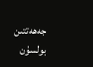جەھەتتىن بولسۇن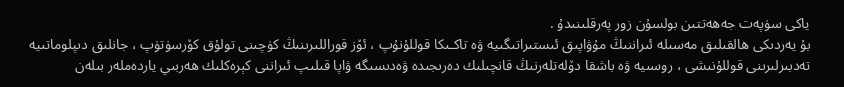ياكى سۈپەت جەھەتتىن بولسۇن زور پەرقلىنىدۇ .
بۇ يەردىكى ھالقىلىق مەسىلە ئىراننىڭ مۇۋاپىق ئىستىراتىگىيە ۋە تاكـىكا قوللۇنۇپ ، ئۆز قوراللىرىنىڭ كۈچىنى تولۇق كۆرسۈتۈپ ، جانلىق دىپلوماتىيە تەدبىرلىرىنى قوللۇنىشى ، روسىيە ۋە باشقا دۆلەتلەرنىڭ قانچىلىك دەرىجىدە ۋەدىسىگە ۋاپا قىلىپ ئىراننى كېرەكلىك ھەربىي ياردەملەر بىلەن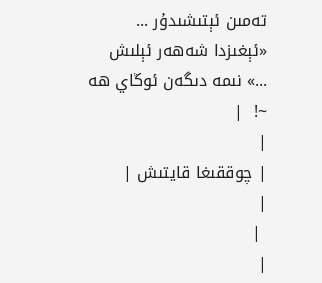تەمىن ئېتىشىدۇر ...
«ئېغىزدا شەھەر ئېلىش ...» نىمە دىگەن ئوڭاي ھە ~!  |
|
| چوققىغا قايتىش |
|
 |
|